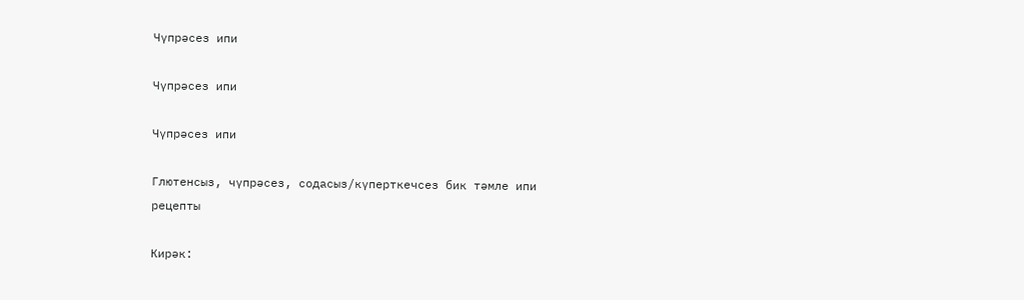Чүпрәсез ипи

Чүпрәсез ипи

Чүпрәсез ипи

Глютенсыз, чүпрәсез, содасыз/күперткечсез бик тәмле ипи рецепты

Кирәк: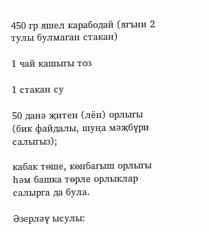450 гр яшел карабодай (ягъни 2 тулы булмаган стакан)

1 чай кашыгы тоз

1 стакан су

50 данә җитен (лён) орлыгы (бик файдалы, шуңа мәҗбүри салыгыз);

кабак төше, көнбагыш орлыгы һәм башка төрле орлыклар салырга да була.

Әзерләү ысулы: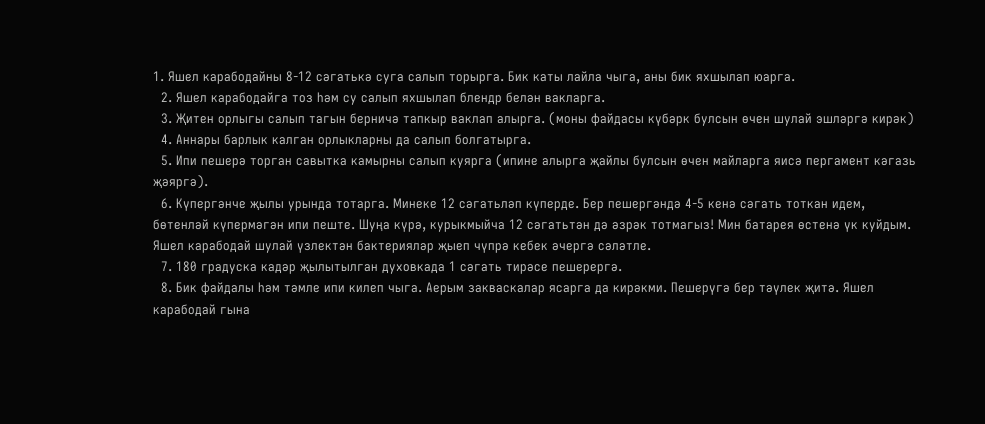1. Яшел карабодайны 8-12 сәгатькә суга салып торырга. Бик каты лайла чыга, аны бик яхшылап юарга.
  2. Яшел карабодайга тоз һәм су салып яхшылап блендр белән вакларга.
  3. Җитен орлыгы салып тагын берничә тапкыр ваклап алырга. (моны файдасы күбәрк булсын өчен шулай эшләргә кирәк)
  4. Аннары барлык калган орлыкларны да салып болгатырга.
  5. Ипи пешерә торган савытка камырны салып куярга (ипине алырга җайлы булсын өчен майларга яисә пергамент кәгазь җәяргә).
  6. Күпергәнче җылы урында тотарга. Минеке 12 сәгатьләп күперде. Бер пешергәндә 4-5 кенә сәгать тоткан идем, бөтенләй күпермәгән ипи пеште. Шуңа күрә, курыкмыйча 12 сәгатьтән дә әзрәк тотмагыз! Мин батарея өстенә үк куйдым. Яшел карабодай шулай үзлектән бактерияләр җыеп чүпрә кебек әчергә сәләтле.
  7. 180 градуска кадәр җылытылган духовкада 1 сәгать тирәсе пешерергә.
  8. Бик файдалы һәм тәмле ипи килеп чыга. Аерым закваскалар ясарга да кирәкми. Пешерүгә бер тәүлек җитә. Яшел карабодай гына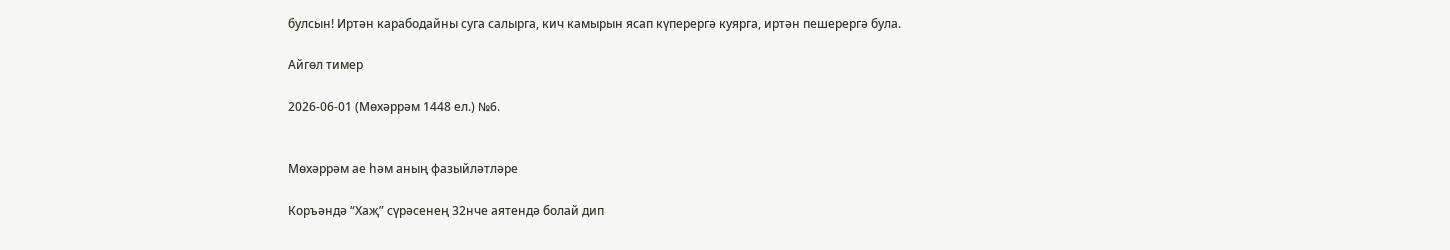булсын! Иртән карабодайны суга салырга, кич камырын ясап күперергә куярга, иртән пешерергә була.

Айгөл тимер

2026-06-01 (Мөхәррәм 1448 ел.) №6.


Мөхәррәм ае һәм аның фазыйләтләре

Коръәндә “Хаҗ” сүрәсенең 32нче аятендә болай дип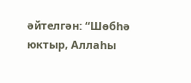әйтелгән: “Шөбһә юктыр, Аллаһы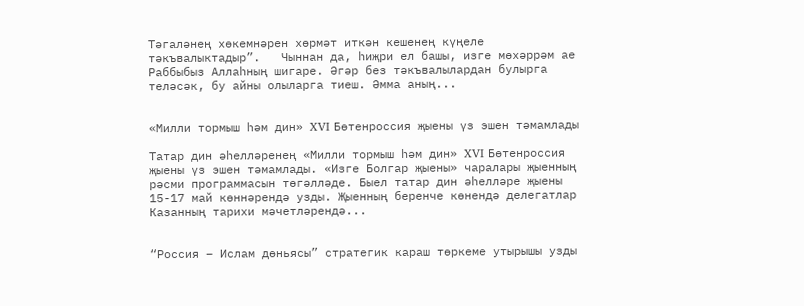Тәгаләнең хөкемнәрен хөрмәт иткән кешенең күңеле тәкъвалыктадыр”.   Чыннан да, һиҗри ел башы, изге мөхәррәм ае Раббыбыз Аллаһның шигаре. Әгәр без тәкъвалылардан булырга теләсәк, бу айны олыларга тиеш. Әмма аның...


«Милли тормыш һәм дин» XVI Бөтенроссия җыены үз эшен тәмамлады

Татар дин әһелләренең «Милли тормыш һәм дин» XVI Бөтенроссия җыены үз эшен тәмамлады. «Изге Болгар җыены» чаралары җыенның рәсми программасын төгәлләде. Быел татар дин әһелләре җыены 15-17 май көннәрендә узды. Җыенның беренче көнендә делегатлар Казанның тарихи мәчетләрендә...


“Россия – Ислам дөньясы” стратегик караш төркеме утырышы узды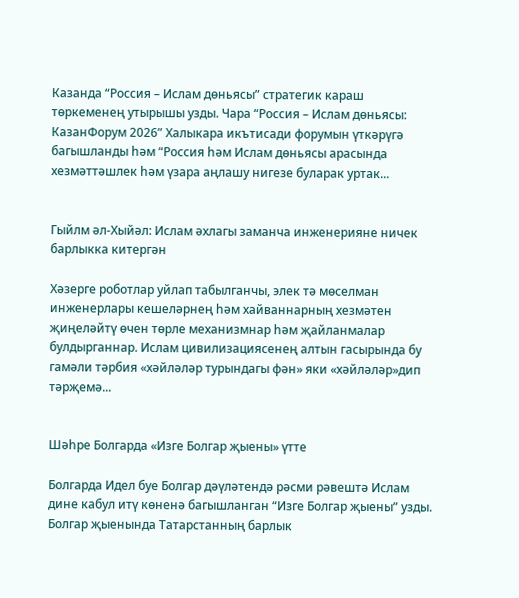Казанда “Россия – Ислам дөньясы” стратегик караш төркеменең утырышы узды. Чара “Россия – Ислам дөньясы: КазанФорум 2026” Халыкара икътисади форумын үткәрүгә багышланды һәм “Россия һәм Ислам дөньясы арасында хезмәттәшлек һәм үзара аңлашу нигезе буларак уртак...


Гыйлм әл-Хыйәл: Ислам әхлагы заманча инженерияне ничек барлыкка китергән

Хәзерге роботлар уйлап табылганчы, элек тә мөселман инженерлары кешеләрнең һәм хайваннарның хезмәтен җиңеләйтү өчен төрле механизмнар һәм җайланмалар булдырганнар. Ислам цивилизациясенең алтын гасырында бу гамәли тәрбия «хәйләләр турындагы фән» яки «хәйләләр»дип тәрҗемә...


Шәһре Болгарда «Изге Болгар җыены» үтте

Болгарда Идел буе Болгар дәүләтендә рәсми рәвештә Ислам дине кабул итү көненә багышланган “Изге Болгар җыены” узды. Болгар җыенында Татарстанның барлык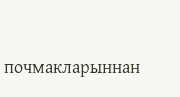почмакларыннан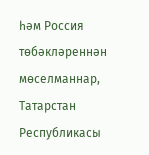һәм Россия төбәкләреннән мөселманнар, Татарстан Республикасы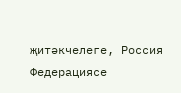җитәкчелеге, Россия Федерациясе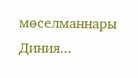мөселманнары Диния...